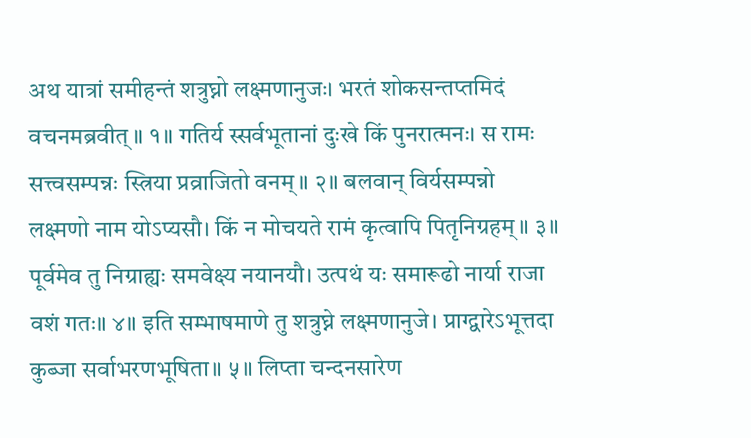अथ यात्रां समीहन्तं शत्रुघ्नो लक्ष्मणानुजः। भरतं शोकसन्तप्तमिदं वचनमब्रवीत्॥ १॥ गतिर्य स्सर्वभूतानां दुःखे किं पुनरात्मनः। स रामः सत्त्वसम्पन्नः स्त्रिया प्रव्राजितो वनम्॥ २॥ बलवान् विर्यसम्पन्नो लक्ष्मणो नाम योऽप्यसौ। किं न मोचयते रामं कृत्वापि पितृनिग्रहम्॥ ३॥ पूर्वमेव तु निग्राह्यः समवेक्ष्य नयानयौ। उत्पथं यः समारूढो नार्या राजा वशं गतः॥ ४॥ इति सम्भाषमाणे तु शत्रुघ्ने लक्ष्मणानुजे। प्राग्द्वारेऽभूत्तदा कुब्जा सर्वाभरणभूषिता॥ ५॥ लिप्ता चन्दनसारेण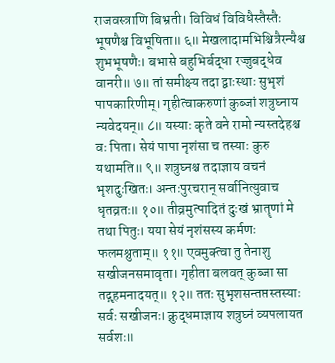राजवस्त्राणि बिभ्रती। विविधं विविधैस्तैस्तैः भूषणैश्च विभूषिता॥ ६॥ मेखलादामभिश्चित्रैरन्यैश्च शुभभूषणैः। बभासे बहुभिर्बद्धा रज्जुबद्धेव वानरी॥ ७॥ तां समीक्ष्य तदा द्वाःस्थाः सुभृशं पापकारिणीम्। गृहीत्वाकरुणां कुब्जां शत्रुघ्नाय न्यवेदयन्॥ ८॥ यस्याः कृते वने रामो न्यस्तदेहश्च वः पिता। सेयं पापा नृशंसा च तस्याः कुरु यथामति॥ ९॥ शत्रुघ्नश्च तदाज्ञाय वचनं भृशदुःखितः। अन्तःपुरचरान् सर्वानित्युवाच धृतव्रतः॥ १०॥ तीव्रमुत्पादितं दुःखं भ्रातॄणां मे तथा पितुः। यया सेयं नृशंसस्य कर्मणः फलमश्नुताम्॥ ११॥ एवमुक्त्वा तु तेनाशु सखीजनसमावृता। गृहीता बलवत् कुब्जा सा तद्गृहमनादयत्॥ १२॥ ततः सुभृशसन्तप्तस्तस्याः सर्वः सखीजनः। क्रुद्धमाज्ञाय शत्रुघ्नं व्यपलायत सर्वशः॥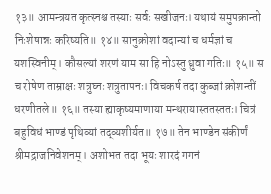१३॥ आमन्त्रयत कृत्स्नश्च तस्याः सर्वः सखीजनः। यथायं समुपक्रान्तो निःशेषान्नः करिष्यति॥ १४॥ सानुक्रोशां वदान्यां च धर्मज्ञां च यशस्विनीम्। कौसल्यां शरणं याम सा हि नोऽस्तु ध्रुवा गतिः॥ १५॥ स च रोषेण ताम्राक्षः शत्रुघ्नः शत्रुतापनः। विचकर्ष तदा कुब्जां क्रोशन्तीं धरणीतले॥ १६॥ तस्या ह्याकृष्यमाणाया मन्थरायास्ततस्ततः। चित्रं बहुविधं भाण्डं पृथिव्यां तद्व्यशीर्यत॥ १७॥ तेन भाण्डेन संकीर्णं श्रीमद्राजनिवेशनम्। अशोभत तदा भूयः शारदं गगनं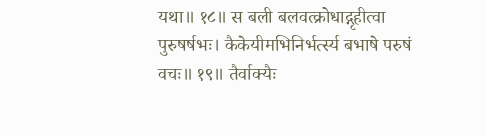यथा॥ १८॥ स बली बलवत्क्रोधाद्गृहीत्वा पुरुषर्षभः। कैकेयीमभिनिर्भर्त्स्य बभाषे परुषं वचः॥ १९॥ तैर्वाक्यैः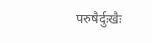परुषैर्दुःखैः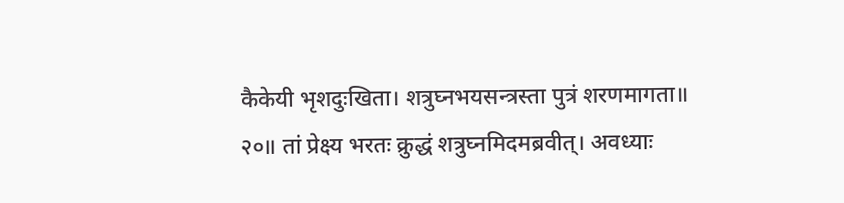कैकेयी भृशदुःखिता। शत्रुघ्नभयसन्त्रस्ता पुत्रं शरणमागता॥ २०॥ तां प्रेक्ष्य भरतः क्रुद्धं शत्रुघ्नमिदमब्रवीत्। अवध्याः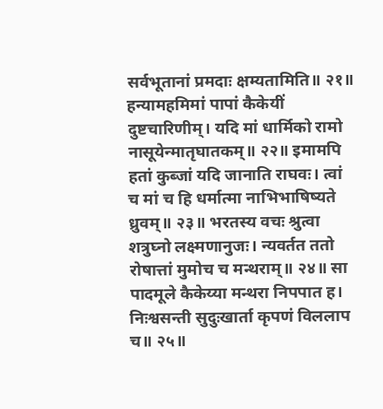सर्वभूतानां प्रमदाः क्षम्यतामिति॥ २१॥ हन्यामहमिमां पापां कैकेयीं दुष्टचारिणीम्। यदि मां धार्मिको रामो नासूयेन्मातृघातकम्॥ २२॥ इमामपि हतां कुब्जां यदि जानाति राघवः। त्वां च मां च हि धर्मात्मा नाभिभाषिष्यते ध्रुवम्॥ २३॥ भरतस्य वचः श्रुत्वा शत्रुघ्नो लक्ष्मणानुजः। न्यवर्तत ततो रोषात्तां मुमोच च मन्थराम्॥ २४॥ सा पादमूले कैकेय्या मन्थरा निपपात ह। निःश्वसन्ती सुदुःखार्ता कृपणं विललाप च॥ २५॥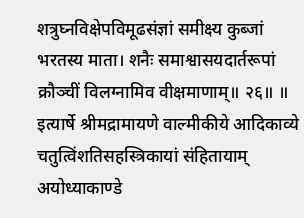शत्रुघ्नविक्षेपविमूढसंज्ञां समीक्ष्य कुब्जां भरतस्य माता। शनैः समाश्वासयदार्तरूपां क्रौञ्चीं विलग्नामिव वीक्षमाणाम्॥ २६॥ ॥ इत्यार्षे श्रीमद्रामायणे वाल्मीकीये आदिकाव्ये चतुत्विंशतिसहस्त्रिकायां संहितायाम् अयोध्याकाण्डे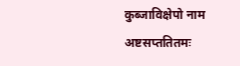कुब्जाविक्षेपो नाम अष्टसप्ततितमः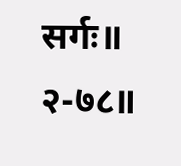सर्गः॥ २-७८॥